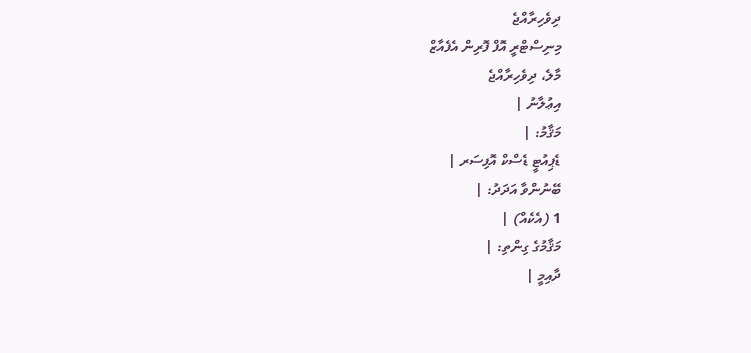ދިވެހިރާއްޖެ
މިނިސްޓްރީ އޮފް ފޮރިން އެފެއާޒް
މާލެ، ދިވެހިރާއްޖެ
އިޢުލާނު |
މަޤާމު: |
ޑެޕިއުޓީ ޑެސްކް އޮފިސަރ |
ބޭނުންވާ އަދަދު: |
1 (އެކެއް) |
މަޤާމުގެ ގިންތި: |
ދާއިމީ |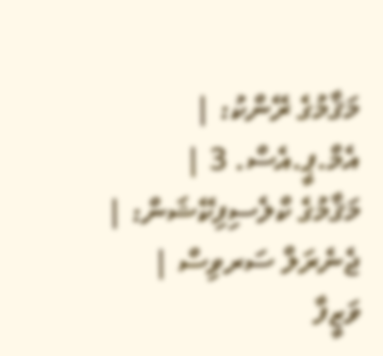މަޤާމުގެ ރޭންކު: |
އެމް.ޕީ.އެސް. 3 |
މަޤާމުގެ ކްލެސިފިކޭޝަން: |
ޖެނެރަލް ސަރވިސް |
ވަޒީފާ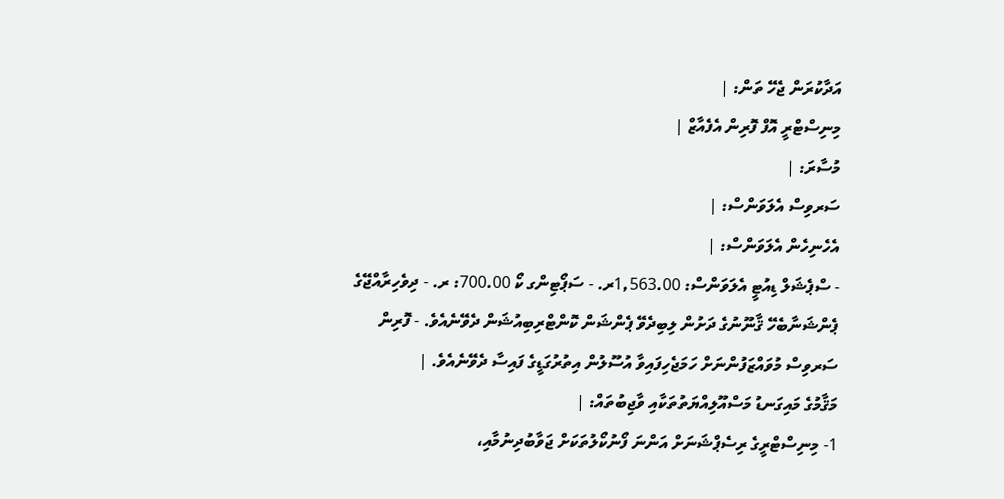އަދާކުރަން ޖެހޭ ތަން: |
މިނިސްޓްރީ އޮފް ފޮރިން އެފެއާޒް |
މުސާރަ: |
ސަރވިސް އެލަވަންސް: |
އެހެނިހެން އެލަވަންސް: |
- ސްޕެޝަލް ޑިއުޓީ އެލަވަންސް: 1,563.00ރ. - ސަޕޯޓިންގ ކޯ 700.00: ރ. - ދިވެހިރާއްޖޭގެ ޕެންޝަނާބެހޭ ޤާނޫނުގެ ދަށުން ލިބިދެވޭ ޕެންޝަން ކޮންޓްރިބިއުޝަން ދެވޭނެއެވެ. - ފޮރިން ސަރވިސް މުވައްޒަފުންނަށް ހަމަޖެހިފައިވާ އުސޫލުން އިތުރުގަޑީގެ ފައިސާ ދެވޭނެއެވެ. |
މަޤާމުގެ މައިގަނޑު މަސްއޫލިއްޔަތުތަކާއި ވާޖިބުތައް: |
1- މިނިސްޓްރީގެ ރިސެޕްޝަނަށް އަންނަ ފޯނުކޯލުތަކަށް ޖަވާބުދިނުމާއި،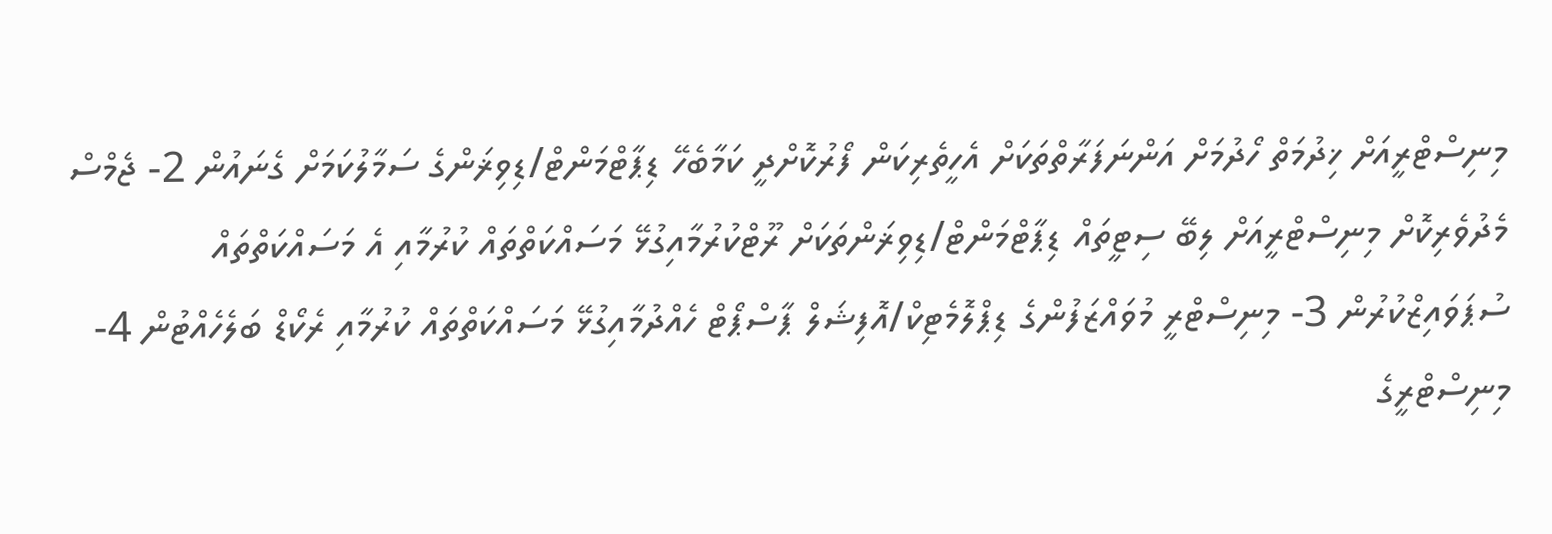މިނިސްޓްރީއަށް ޚިދުމަތް ހޯދުމަށް އަންނަފަރާތްތަކަށް އެހީތެރިކަން ފޯރުކޮށްދީ ކަމާބެހޭ ޑިޕާޓްމަންޓް/ޑިވިޜަންގެ ސަމާލުކަމަށް ގެނައުން 2- ޖެމްސް މެދުވެރިކޮށް މިނިސްޓްރީއަށް ލިބޭ ސިޓީތައް ޑިޕާޓްމަންޓް/ޑިވިޜަންތަކަށް ރޫޓްކުރުމާއިގުޅޭ މަސައްކަތްތައް ކުރުމާއި އެ މަސައްކަތްތައް ސުޕަވައިޒްކުރުން 3- މިނިސްޓްރީ މުވައްޒަފުންގެ ޑިޕްލޮމެޓިކް/އޮފިޝަލް ޕާސްޕޯޓް ހެއްދުމާއިގުޅޭ މަސައްކަތްތައް ކުރުމާއި ރެކޯޑް ބަލެހެއްޓުން 4- މިނިސްޓްރީގެ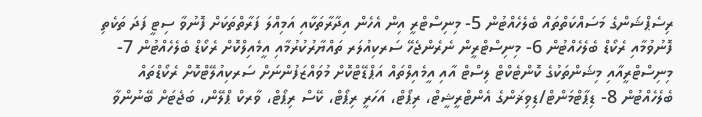ރިސެޕްޝަންގެ މަސައްކަތްތައް ބެލެހެއްޓުން 5- މިނިސްޓްރީ އިން އެހެން އިދާރާތަކާއި އަމިއްލަ ފަރާތްތަކަށް ފޮނުވާ ސިޓީ ފަދަ ތަކެތި ފޮނުވުމާއި ރެކޯޑް ބެލެހެއްޓުން 6- މިނިސްޓްރީން ނެރެންޖެހޭ ސަރކިއުލަރ ތައްޔާރުކުރުމާއި އީމެއިލްކޮށް ރެކޯޑް ބެލެހެއްޓުން 7- މިނިސްޓްރީއާއި މިޝަންތަކުގެ ކޮންޓެކްޓް ލިސްޓް އާއި އީމެއިލްތައް އަޕްޑޭޓްކޮށް މުވައްޒަފުންނަށް ސަރކިއުލޭޓްކޮށް ރެކޯޑްތައް ބެލެހެއްޓުން 8- ޑިޕާޓްމަންޓް/ޑިވިޜަންގެ އެންޓްރީޝީޓް، ރިޕޯޓް، އަހަރީ ރިޕޯޓް، ކޭސް ރިޕޯޓް، ވާރކް ޕްލޭން، ބަޖެޓަށް ބޭނުންވާ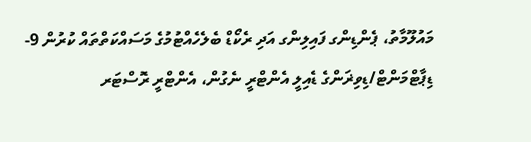މައުލޫމާތު، ޕެންޑިންގ ފައިލިންގ އަދި ރެކޯޑް ބެލެހެއްޓުމުގެ މަސައްކަތްތައް ކުރުން 9- ޑިޕާޓްމަންޓް/ޑިވިޜަންގެ ޑެއިލީ އެންޓްރީ ނެގުން، އެންޓްރީ ރޮސްޓަރ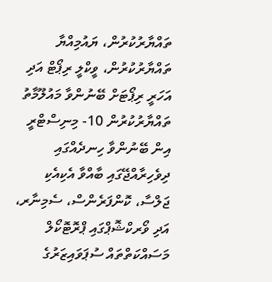ތައްޔާރުކުރުން، ޔައުމިއްޔާ ތައްޔާރުކުރުން، ވީކްލީ ރިޕޯޓް އަދި އަހަރީ ރިޕޯޓަށް ބޭނުންވާ މައުލޫމާތު ތައްޔާރުކުރުން 10- މިނިސްޓްރީ އިން ބޭނުންވާ ހިނދެއްގައި ދިވެހިރާއްޖޭގައި ބާއްވާ އެކިއެކި ޖަލްސާ، ކޮންފަރެންސް، ސެމިނާރ، އަދި ވޯރކްޝޮޕްގައި ޕްރޮޓޮކޯލް މަސައްކަތްތައް ސުޕަވައިޒަރުގެ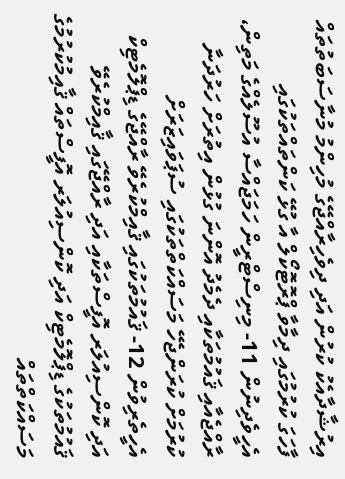އިރުޝާދާއެކު ކުރުން އަދި ދިވެހިރާއްޖޭގެ މުހިންމު މުނާސަބަތުތައް ފާހަގަ ކުރުމުގައި ދިމާވާ ޕްރޮޓޮކޯލް އާ ގުޅޭ ކަންތައްތަކުގައި އެހީވެދިނުން 11- މިނިސްޓްރީން ހަމަޖައްސާ އުސޫލެއްގެ މަތިން، ރާއްޖެއާއި ޤައުމުތަކާއި ދެމެދު އޮންނަ ގުޅުން އިތުރަށް ހަރުދަނާ ކުރުމަށް ކުރަންޖެހޭ މަސައްކަތްތަކުގައި ސުޕަވައިޒަރަށް އެހީތެރިވުން 12- ޤައުމުތަކުގައި ޤާއިމްކުރެވޭ ރާއްޖޭގެ ޑިޕްލޮމެޓިކް އަދި ކޮންސިއުލަރ އޮފީސްތަކާއި އަދި ރާއްޖޭގައި ޤާއިމްކުރެވޭ ޤައުމުތަކުގެ ޑިޕްލޮމެޓިކް އަދި ކޮންސިއުލަރ އޮފީސްތައް ޤާއިމުކުރުމުގެ މަސައްކަތްތައް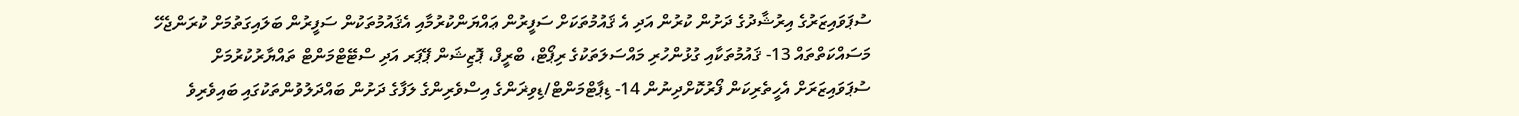ސުޕަވައިޒަރުގެ އިރުޝާދުގެ ދަށުން ކުރުން އަދި އެ ޤައުމުތަކަށް ސަފީރުން ޢައްޔަންކުރުމާއި އެޤައުމުތަކުން ސަފީރުން ބަލައިގަތުމަށް ކުރަންޖެހޭ މަސައްކަތްތައް 13- ޤައުމުތަކާއި ގުޅުންހުރި މައްސަލަތަކުގެ ރިޕޯޓް، ބްރީފް، ޕޮޒިޝަން ޕޭޕަރ އަދި ސްޓޭޓްމަންޓް ތައްޔާރުކުރުމަށް ސުޕަވައިޒަރަށް އެހީތެރިކަން ފޯރުކޮށްދިނުން 14- ޑިޕާޓްމަންޓް/ޑިވިޜަންގެ އިސްވެރިންގެ ލަފާގެ ދަށުން ބައްދަލުވުންތަކުގައި ބައިވެރިވެ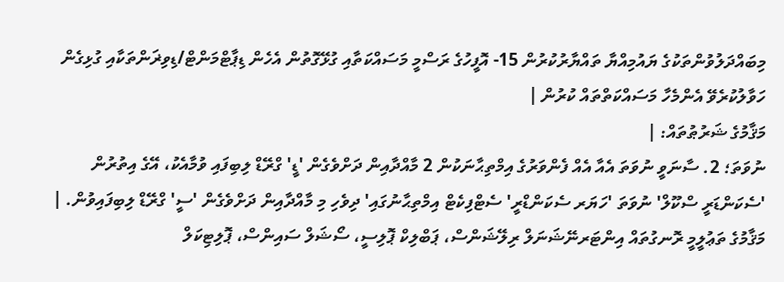މިބައްދަލުވުންތަކުގެ ޔައުމިއްޔާ ތައްޔާރުކުރުން 15- އޮފީހުގެ ރަސްމީ މަސައްކަތާއި ގުޅޭގޮތުން އެހެން ޑިޕާޓްމަންޓް/ޑިވިޜަންތަކާއި ގުޅިގެން ހަވާލުކުރެވޭ އެންމެހާ މަސައްކަތްތައް ކުރުން |
މަޤާމުގެ ޝަރުޠުތައް: |
ނުވަތަ؛ 2. ސާނަވީ ނުވަތަ އެއާ އެއް ފެންވަރުގެ އިމްތިޙާނަކުން 2 މާއްދާއިން ދަށްވެގެން 'ޑީ' ގްރޭޑް ލިބިފައި ވުމާއެކު، އޭގެ އިތުރުން 'ސެކަންޑަރީ ސްކޫލް' ނުވަތަ 'ހަޔަރ ސެކަންޑްރީ' ސެޓްފިކެޓް އިމްތިޙާނުގައި' ދިވެހި މި މާއްދާއިން ދަށްވެގެން 'ސީ' ގްރޭޑް ލިބިފައިވުން. |
މަޤާމުގެ ތަޢުލީމީ ރޮނގުތައް އިންޓަރނޭޝަނަލް ރިލޭޝަންސް، ޕަބްލިކް ޕޮލިސީ، ސޯޝަލް ސައިންސް، ޕޮލިޓިކަލް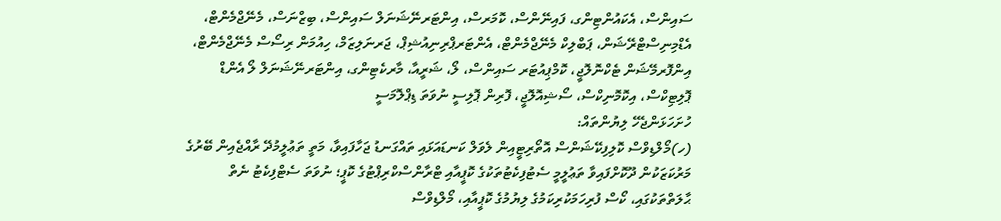ސައިންސް، އެކައުންޓިންގ، ފައިނޭންސް، ކޮމަރސް، އިންޓަރނޭޝަނަލް ސައިންސް، ބިޒްނަސް، މެނޭޖްމެންޓް، އެޑްމިނިސްޓްރޭޝަން، ޕަބްލިކް މެނޭޖްމެންޓް، އެންޓަރޕްރިނިއުޝިޕް، ޖަރނަލިޒަމް، ހިއުމަން ރިސޯސް މެނޭޖްމެންޓް، އިންފޮރމޭޝަން ޓެކްނޮލޮޖީ، ކޮމްޕިއުޓަރ ސައިންސް، ލޯ، ޝަރީއާ، މާރކެޓިންގ، އިންޓަރނޭޝަނަލް ލޯ އެންޑް ޕޮލިޓިކްސް، އިކޮމޮނިކްސް، ސޯޝިއޮލޮޖީ، ފޮރިން ޕޮލިސީ ނުވަތަ ޑިޕްލޮމަސީ
ހުށަހަޅަންޖެހޭ ލިޔުންތައް:
(ހ)މޯލްޑިވްސް ކޮލިފިކޭޝަންސް އޮތޯރިޓީއިން ލެވަލް ކަނޑައަޅައި ތައްގަނޑު ޖަހާފައިވާ، މަތީ ތަޢުލީމުދޭ ރާއްޖެއިން ބޭރުގެ މަރުކަޒަކުން ދޫކޮށްފައިވާ ތަޢުލީމީ ސެޓުފިކެޓުތަކުގެ ކޮޕީއާއި ޓްރާންސްކްރިޕްޓުގެ ކޮޕީ؛ ނުވަތަ ސެޓްފިކެޓު ނެތް ޙާލަތްތަކުގައި، ކޯސް ފުރިހަމަކުރިކަމުގެ ލިޔުމުގެ ކޮޕީއާއި، މޯލްޑިވްސް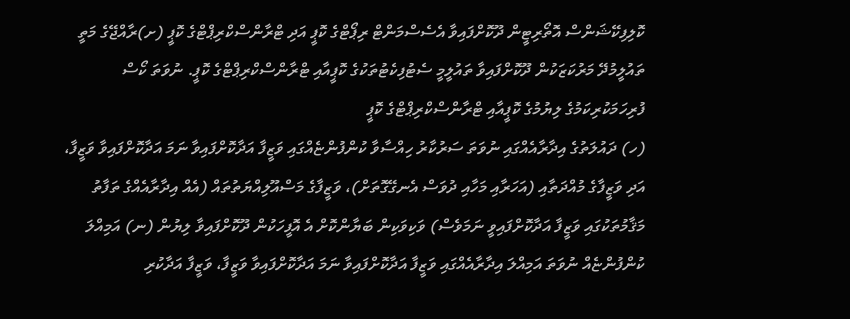ކޮލިފިކޭޝަންސް އޮތޯރިޓީން ދޫކޮށްފައިވާ އެސެސްމަންޓް ރިޕޯޓްގެ ކޮޕީ އަދި ޓްރާންސްކްރިޕްޓްގެ ކޮޕީ (ށ)ރާއްޖޭގެ މަތީ ތައުލީމުދޭ މަރުކަޒަކުން ދޫކޮށްފައިވާ ތައުލީމީ ސެޓުފިކެޓުތަކުގެ ކޮޕީއާއި ޓްރާންސްކްރިޕްޓްގެ ކޮޕީ. ނުވަތަ ކޯސް ފުރިހަމަކުރިކަމުގެ ލިޔުމުގެ ކޮޕީއާއި ޓްރާންސްކްރިޕްޓްގެ ކޮޕީ
(ހ) ދައުލަތުގެ އިދާރާއެއްގައި ނުވަތަ ސަރުކާރު ހިއްސާވާ ކުންފުންޏެއްގައި ވަޒީފާ އަދާކޮށްފައިވާ ނަމަ އަދާކޮށްފައިވާ ވަޒީފާ، އަދި ވަޒީފާގެ މުއްދަތާއި (އަހަރާއި މަހާއި ދުވަސް އެނގޭގޮތަށް)، ވަޒީފާގެ މަސްއޫލިއްޔަތުތައް (އެއް އިދާރާއެއްގެ ތަފާތު މަޤާމުތަކުގައި ވަޒީފާ އަދާކޮށްފައިވީ ނަމަވެސް) ވަކިވަކިން ބަޔާންކޮށް އެ އޮފީހަކުން ދޫކޮށްފައިވާ ލިޔުން (ނ) އަމިއްލަ ކުންފުންޏެއް ނުވަތަ އަމިއްލަ އިދާރާއެއްގައި ވަޒީފާ އަދާކޮށްފައިވާ ނަމަ އަދާކޮށްފައިވާ ވަޒީފާ، ވަޒީފާ އަދާކުރި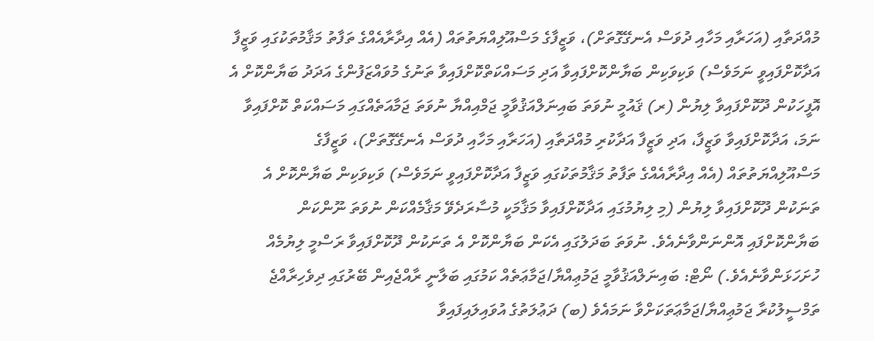މުއްދަތާއި (އަހަރާއި މަހާއި ދުވަސް އެނގޭގޮތަށް)، ވަޒީފާގެ މަސްއޫލިއްޔަތުތައް (އެއް އިދާރާއެއްގެ ތަފާތު މަޤާމުތަކުގައި ވަޒީފާ އަދާކޮށްފައިވީ ނަމަވެސް) ވަކިވަކިން ބަޔާންކޮށްފައިވާ އަދި މަސައްކަތްކޮށްފައިވާ ތަނުގެ މުވައްޒަފުންގެ އަދަދު ބަޔާންކޮށް އެ އޮފީހަކުން ދޫކޮށްފައިވާ ލިޔުން (ރ) ޤައުމީ ނުވަތަ ބައިނަލްއަޤުވާމީ ޖަމްއިއްޔާ ނުވަތަ ޖަމާއަތެއްގައި މަސައްކަތް ކޮށްފައިވާ ނަމަ، އަދާކޮށްފައިވާ ވަޒީފާ، އަދި ވަޒީފާ އަދާކުރި މުއްދަތާއި (އަހަރާއި މަހާއި ދުވަސް އެނގޭގޮތަށް)، ވަޒީފާގެ މަސްއޫލިއްޔަތުތައް (އެއް އިދާރާއެއްގެ ތަފާތު މަޤާމުތަކުގައި ވަޒީފާ އަދާކޮށްފައިވީ ނަމަވެސް) ވަކިވަކިން ބަޔާންކޮށް އެ ތަނަކުން ދޫކޮށްފައިވާ ލިޔުން (މި ލިޔުމުގައި އަދާކޮށްފައިވާ މަޤާމަކީ މުސާރަދެވޭ މަޤާމެއްކަން ނުވަތަ ނޫންކަން ބަޔާންކޮށްފައި އޮންނަންވާނެއެވެ. ނުވަތަ ބަދަލުގައި އެކަން ބަޔާންކޮށް އެ ތަނަކުން ދޫކޮށްފައިވާ ރަސްމީ ލިޔުމެއް ހުށަހަޅަންވާނެއެވެ.) ނޯޓް: ބައިނަލްއަޤުވާމީ ޖަމުޢިއްޔާ/ޖަމާޢަތެއް ކަމުގައި ބަލާނީ ރާއްޖެއިން ބޭރުގައި ދިވެހިރާއްޖެ ތަމްސީލުކުރާ ޖަމުޢިއްޔާ/ޖަމާޢަތަކަށްވާ ނަމައެވެ (ބ) ދަޢުލަތުގެ އުވައިލައިފައިވާ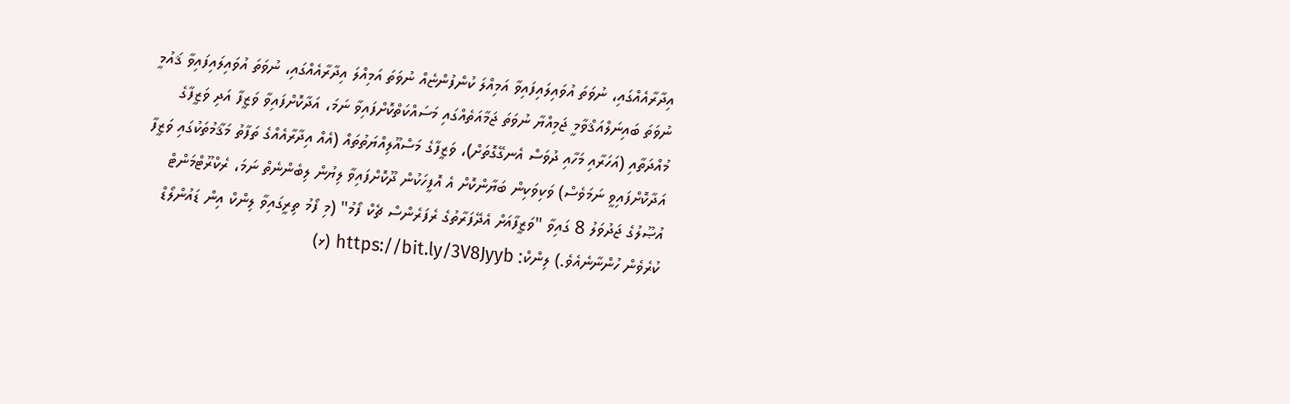އިދާރާއެއްގައި، ނުވަތަ އުވައިލައިފައިވާ އަމިއްލަ ކުންފުންޏެއް ނުވަތަ އަމިއްލަ އިދާރާއެއްގައި، ނުވަތަ އުވައިލައިފައިވާ ޤައުމީ ނުވަތަ ބައިނަލްއަޤްވާމީ ޖަމިއްޔާ ނުވަތަ ޖަމާއަތެއްގައި މަސައްކަތްކޮށްފައިވާ ނަމަ، އަދާކޮށްފައިވާ ވަޒީފާ އަދި ވަޒީފާގެ މުއްދަތާއި (އަހަރާއި މަހާއި ދުވަސް އެނގޭގޮތަށް)، ވަޒީފާގެ މަސްއޫލިއްޔަތުތައް (އެއް އިދާރާއެއްގެ ތަފާތު މަޤާމުތަކުގައި ވަޒީފާ އަދާކޮށްފައިވީ ނަމަވެސް) ވަކިވަކިން ބަޔާންކޮށް އެ އޮފީހަކުން ދޫކޮށްފައިވާ ލިޔުން ލިބެންނެތް ނަމަ، ރެކްރޫޓްމަންޓް އުޞޫލުގެ ޖަދުވަލު 8 ގައިވާ "ވަޒީފާއަށް އެދޭފަރާތުގެ ރެފަރެންސް ޗެކް ފޯމު" (މި ފޯމު ތިރީގައިވާ ލިންކް އިން ޑައުންލޯޑް ކުރެވެން ހުންނާނެއެވެ.) ލިންކް: https://bit.ly/3V8Jyyb (ޅ)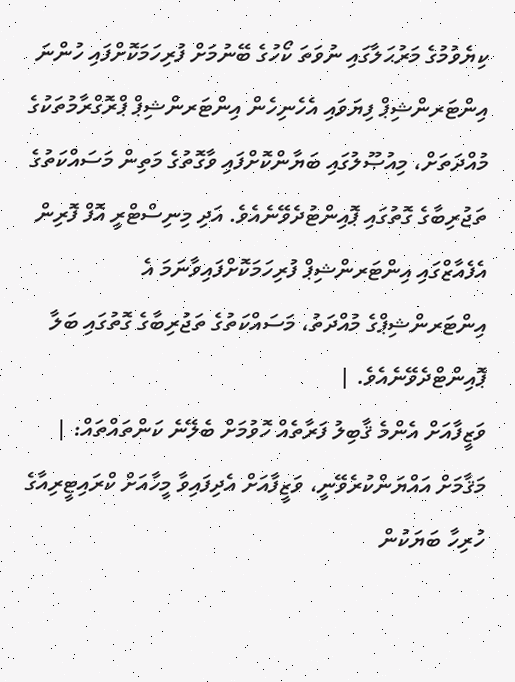ކިޔެވުމުގެ މަރުޙަލާގައި ނުވަތަ ކޯހުގެ ބޭނުމަށް ފުރިހަމަކޮށްފައި ހުންނަ އިންޓަރންޝިޕް ފިޔަވައި އެހެނިހެން އިންޓަރންޝިޕް ޕްރޮގްރާމުތަކުގެ މުއްދަތަށް، މިއުޞޫލުގައި ބަޔާންކޮށްފައި ވާގޮތުގެ މަތިން މަސައްކަތުގެ ތަޖުރިބާގެ ގޮތުގައި ޕޮއިންޓުދެވޭނެއެވެ. އަދި މިނިސްޓްރީ އޮފް ފޮރިން އެފެއާޒްގައި އިންޓަރންޝިޕް ފުރިހަމަކޮށްފައިވާނަމަ އެ އިންޓަރންޝިޕްގެ މުއްދަތު، މަސައްކަތުގެ ތަޖުރިބާގެ ގޮތުގައި ބަލާ ޕޮއިންޓްދެވޭނެއެވެ. |
ވަޒީފާއަށް އެންމެ ޤާބިލު ފަރާތެއް ހޮވުމަށް ބެލޭނެ ކަންތައްތައް: |
މަޤާމަށް އައްޔަންކުރެވޭނީ، ވަޒީފާއަށް އެދިފައިވާ މީހާއަށް ކްރައިޓީރިއާގެ ހުރިހާ ބަޔަކުން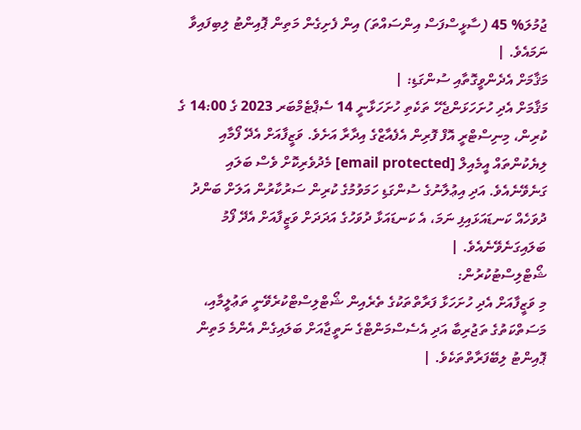ޖުމުލަ% 45 (ސާޅީސްފަސް އިންސައްތަ) އިން ފެށިގެން މަތިން ޕޮއިންޓު ލިބިފައިވާ ނަމައެވެ. |
މަޤާމަށް އެދެންވީގޮތާއި ސުންގަޑި: |
މަޤާމަށް އެދި ހުށަހަޅަންޖެހޭ ތަކެތި ހުށަހަޅާނީ 14 ސެޕްޓެމްބަރ 2023 ގެ 14:00 ގެ ކުރިން، މިނިސްޓްރީ އޮފް ފޮރިން އެފެއާޒްގެ އިދާރާ އަށެވެ. ވަޒީފާއަށް އެދޭ ފޯމާއި ލިޔެކުންތައް އީމެއިލް [email protected] މެދުވެރިކޮށް ވެސް ބަލައި ގަނެވޭނެއެވެ. އަދި އިޢުލާނުގެ ސުންގަޑި ހަމަވުމުގެ ކުރިން ސަރުކާރުން އަލަށް ބަންދު ދުވަހެއް ކަނޑައަޅައިފި ނަމަ، އެ ކަނޑައަޅާ ދުވަހުގެ އަދަދަށް ވަޒީފާއަށް އެދޭ ފޯމު ބަލައިގަނެވޭނެއެވެ. |
ޝޯޓްލިސްޓުކުރުން:
މި ވަޒީފާއަށް އެދި ހުށަހަޅާ ފަރާތްތަކުގެ ތެރެއިން ޝޯޓްލިސްޓްކުރެވޭނީ ތަޢުލީމާއި، މަސަތްކަތުގެ ތަޖުރިބާ އަދި އެސެސްމަންޓްގެ ނަތީޖާއަށް ބަލައިގެން އެންމެ މަތިން ޕޮއިންޓު ލިބޭފަރާތްތަކެވެ. |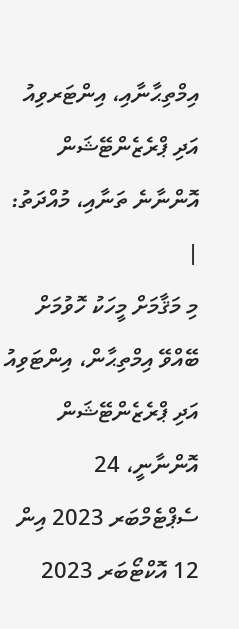އިމްތިޙާނާއި، އިންޓަރވިއު އަދި ޕްރެޒެންޓޭޝަން އޮންނާނެ ތަނާއި، މުއްދަތު: |
މި މަޤާމަށް މީހަކު ހޮވުމަށް ބޭއްވޭ އިމްތިޙާން، އިންޓަވިއު އަދި ޕްރެޒެންޓޭޝަން އޮންނާނީ، 24 ސެޕްޓެމްބަރ 2023 އިން 12 އޮކްޓޯބަރ 2023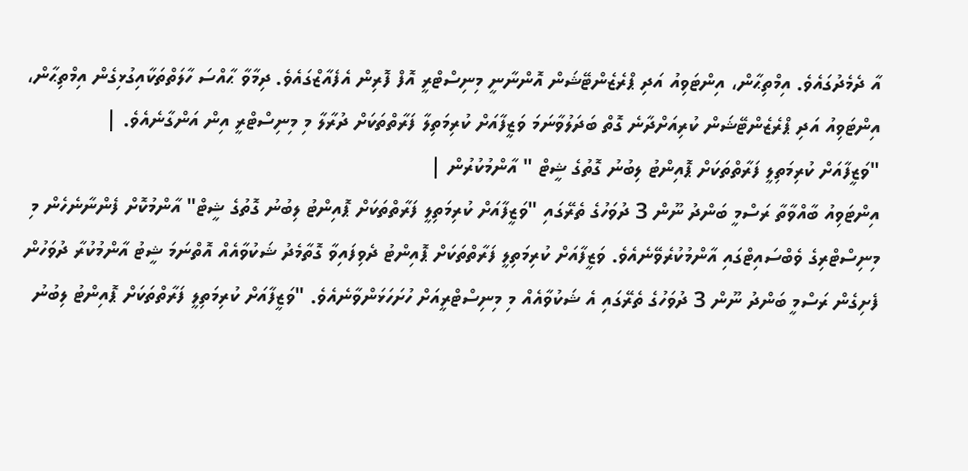އާ ދެމެދުގައެވެ. އިމްތިޙާން، އިންޓަވިއު އަދި ޕްރެޒެންޓޭޝަން އޮންނާނީ މިނިސްޓްރީ އޮފް ފޮރިން އެފެއާޒްގައެވެ. ދިމާވާ ޙާއްސަ ހާލަތްތަކާއިގުޅިގެން އިމްތިޙާން، އިންޓަވިއު އަދި ޕްރެޒެންޓޭޝަން ކުރިއަށްދާނެ ގޮތް ބަދަލުވާނަމަ ވަޒީފާއަށް ކުރިމަތިލާ ފަރާތްތަކަށް ދުރާލާ މި މިނިސްޓްރީ އިން އަންގާނެއެވެ. |
"ވަޒީފާއަށް ކުރިމަތިލީ ފަރާތްތަކަށް ޕޮއިންޓު ލިބުނު ގޮތުގެ ޝީޓް " އާންމުކުރުން |
އިންޓަވިއު ބާއްވާތާ ރަސްމީ ބަންދު ނޫން 3 ދުވަހުގެ ތެރޭގައި "ވަޒީފާއަށް ކުރިމަތިލީ ފަރާތްތަކަށް ޕޮއިންޓު ލިބުނު ގޮތުގެ ޝީޓް" އާންމުކޮށް ފެންނާނެހެން މި މިނިސްޓްރިގެ ވެބްސައިޓްގައި އާންމުކުރެވޭނެއެވެ. ވަޒީފާއަށް ކުރިމަތިލީ ފަރާތްތަކަށް ޕޮއިންޓު ދެވިފައިވާ ގޮތާމެދު ޝަކުވާއެއް އޮތްނަމަ ޝީޓު އާންމުކުރާ ދުވަހުން ފެށިގެން ރަސްމީ ބަންދު ނޫން 3 ދުވަހުގެ ތެރޭގައި އެ ޝަކުވާއެއް މި މިނިސްޓްރީއަށް ހުށަހަޅަންވާނެއެވެ. "ވަޒީފާއަށް ކުރިމަތިލީ ފަރާތްތަކަށް ޕޮއިންޓު ލިބުނު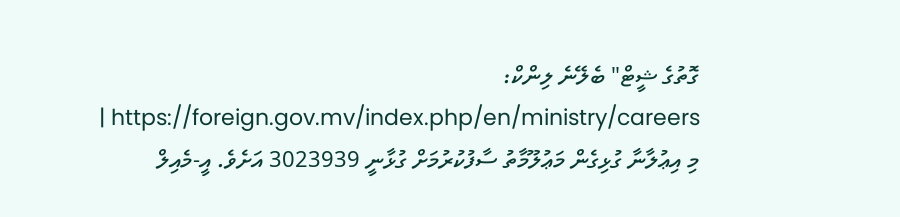ގޮތުގެ ޝީޓް" ބެލޭނެ ލިންކް: https://foreign.gov.mv/index.php/en/ministry/careers |
މި އިޢުލާނާ ގުޅިގެން މަޢުލޫމާތު ސާފުކުރުމަށް ގުޅާނީ 3023939 އަށެވެ. އީ-މެއިލް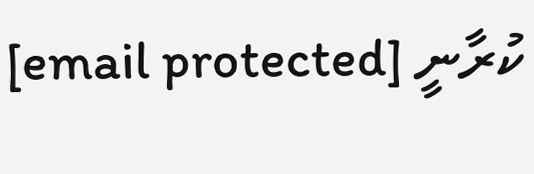ކުރާނީ [email protected]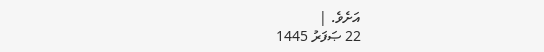އަށެވެ. |
22 ޞަފަރު 1445